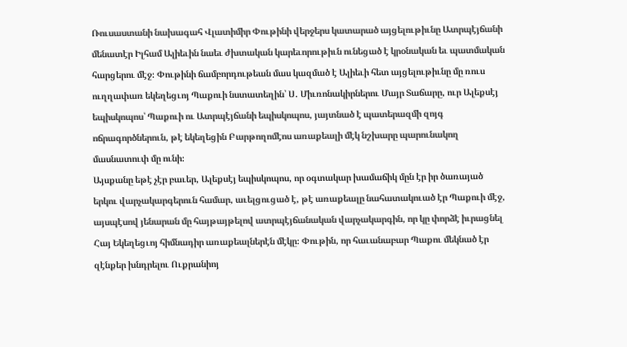Ռուսաստանի նախագահ Վլատիմիր Փութինի վերջերս կատարած այցելութիւնը Ատրպէյճանի մենատէր Իլհամ Ալիեւին նաեւ ժխտական կարեւորութիւն ունեցած է կրօնական եւ պատմական հարցերու մէջ։ Փութինի ճամբորդութեան մաս կազմած է Ալիեւի հետ այցելութիւնը մը ռուս ուղղափառ եկեղեցւոյ Պաքուի նստատեղին՝ Ս. Միւռոնակիրներու Մայր Տաճարը, ուր Ալեքսէյ եպիսկոպոս՝ Պաքուի ու Ատրպէյճանի եպիսկոպոս, յայտնած է պատերազմի զոյգ ոճրագործներուն, թէ եկեղեցին Բարթողոմէոս առաքեալի մէկ նշխարը պարունակող մասնատուփ մը ունի։
Այսքանը եթէ չէր բաւեր, Ալեքսէյ եպիսկոպոս, որ օգտակար խամաճիկ մըն էր իր ծառայած երկու վարչակարգերուն համար, աւելցուցած է, թէ առաքեալը նահատակուած էր Պաքուի մէջ, այսպէսով յենարան մը հայթայթելով ատրպէյճանական վարչակարգին, որ կը փորձէ իւրացնել Հայ Եկեղեցւոյ հիմնադիր առաքեալներէն մէկը։ Փութին, որ հաւանաբար Պաքու մեկնած էր զէնքեր խնդրելու Ուքրանիոյ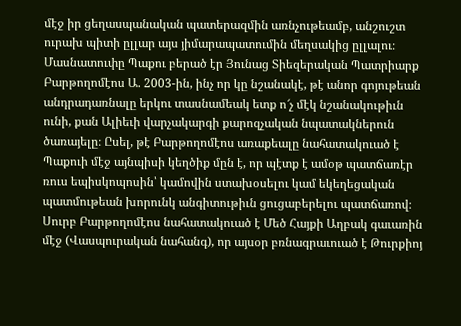մէջ իր ցեղասպանական պատերազմին առնչութեամբ, անշուշտ ուրախ պիտի ըլլար այս յիմարապատումին մեղսակից ըլլալու։
Մասնատուփը Պաքու բերած էր Յունաց Տիեզերական Պատրիարք Բարթողոմէոս Ա. 2003-ին, ինչ որ կը նշանակէ, թէ անոր գոյութեան անդրադառնալը երկու տասնամեակ ետք ո՜չ մէկ նշանակութիւն ունի, քան Ալիեւի վարչակարգի քարոզչական նպատակներուն ծառայելը։ Ըսել, թէ Բարթողոմէոս առաքեալը նահատակուած է Պաքուի մէջ այնպիսի կեղծիք մըն է, որ պէտք է ամօթ պատճառէր ռուս եպիսկոպոսին՝ կամովին ստախօսելու կամ եկեղեցական պատմութեան խորունկ անգիտութիւն ցուցաբերելու պատճառով։ Սուրբ Բարթողոմէոս նահատակուած է Մեծ Հայքի Աղբակ գաւառին մէջ (Վասպուրական նահանգ), որ այսօր բռնագրաւուած է Թուրքիոյ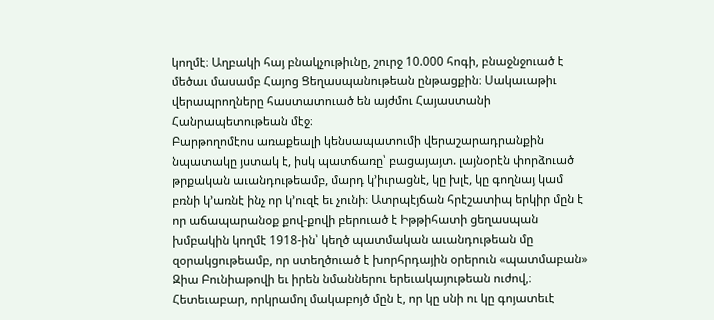կողմէ։ Աղբակի հայ բնակչութիւնը, շուրջ 10.000 հոգի, բնաջնջուած է մեծաւ մասամբ Հայոց Ցեղասպանութեան ընթացքին։ Սակաւաթիւ վերապրողները հաստատուած են այժմու Հայաստանի Հանրապետութեան մէջ։
Բարթողոմէոս առաքեալի կենսապատումի վերաշարադրանքին նպատակը յստակ է, իսկ պատճառը՝ բացայայտ. լայնօրէն փորձուած թրքական աւանդութեամբ, մարդ կ՚իւրացնէ, կը խլէ, կը գողնայ կամ բռնի կ՚առնէ ինչ որ կ՚ուզէ եւ չունի։ Ատրպէյճան հրէշատիպ երկիր մըն է որ աճապարանօք քով-քովի բերուած է Իթթիհատի ցեղասպան խմբակին կողմէ 1918-ին՝ կեղծ պատմական աւանդութեան մը զօրակցութեամբ, որ ստեղծուած է խորհրդային օրերուն «պատմաբան» Զիա Բունիաթովի եւ իրեն նմաններու երեւակայութեան ուժով,։ Հետեւաբար, որկրամոլ մակաբոյծ մըն է, որ կը սնի ու կը գոյատեւէ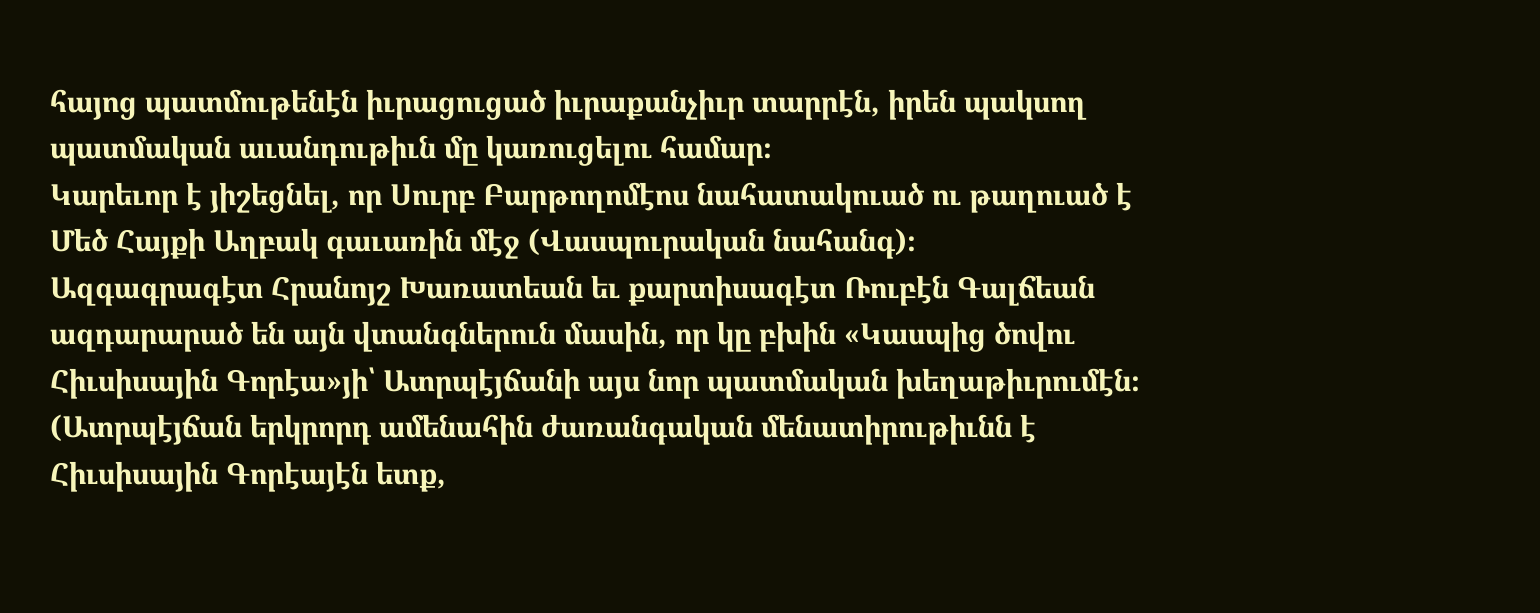հայոց պատմութենէն իւրացուցած իւրաքանչիւր տարրէն, իրեն պակսող պատմական աւանդութիւն մը կառուցելու համար։
Կարեւոր է յիշեցնել, որ Սուրբ Բարթողոմէոս նահատակուած ու թաղուած է Մեծ Հայքի Աղբակ գաւառին մէջ (Վասպուրական նահանգ)։
Ազգագրագէտ Հրանոյշ Խառատեան եւ քարտիսագէտ Ռուբէն Գալճեան ազդարարած են այն վտանգներուն մասին, որ կը բխին «Կասպից ծովու Հիւսիսային Գորէա»յի՝ Ատրպէյճանի այս նոր պատմական խեղաթիւրումէն։ (Ատրպէյճան երկրորդ ամենահին ժառանգական մենատիրութիւնն է Հիւսիսային Գորէայէն ետք,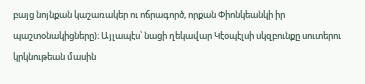բայց նոյնքան կաշառակեր ու ոճրագործ, որքան Փիոնկեանկի իր պաշտօնակիցները)։ Այլապէս՝ նացի ղեկավար Կէօպէլսի սկզբունքը սուտերու կրկնութեան մասին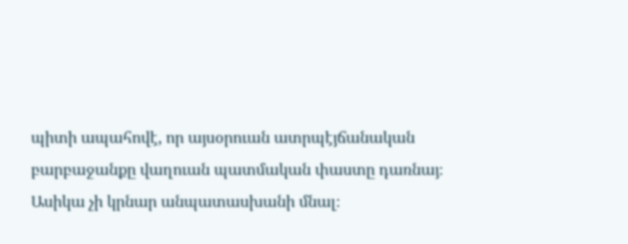պիտի ապահովէ, որ այսօրուան ատրպէյճանական բարբաջանքը վաղուան պատմական փաստը դառնայ։ Ասիկա չի կրնար անպատասխանի մնալ։